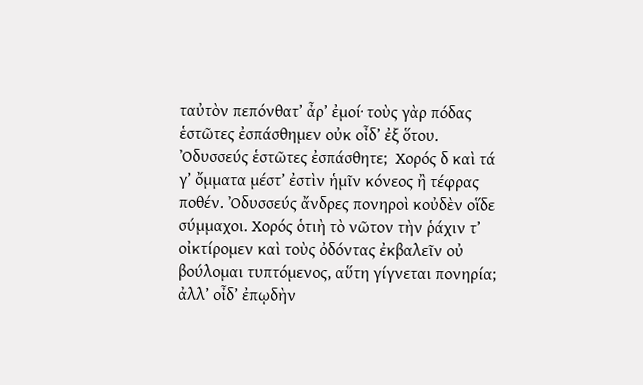ταὐτὸν πεπόνθατ’ ἆρ’ ἐμοί· τοὺς γὰρ πόδας ἑστῶτες ἐσπάσθημεν οὐκ οἶδ’ ἐξ ὅτου. Ὀδυσσεύς ἑστῶτες ἐσπάσθητε;  Χορός δ καὶ τά γ’ ὄμματα μέστ’ ἐστὶν ἡμῖν κόνεος ἢ τέφρας ποθέν. Ὀδυσσεύς ἄνδρες πονηροὶ κοὐδὲν οἵδε σύμμαχοι. Χορός ὁτιὴ τὸ νῶτον τὴν ῥάχιν τ’ οἰκτίρομεν καὶ τοὺς ὀδόντας ἐκβαλεῖν οὐ βούλομαι τυπτόμενος, αὕτη γίγνεται πονηρία; ἀλλ’ οἶδ’ ἐπῳδὴν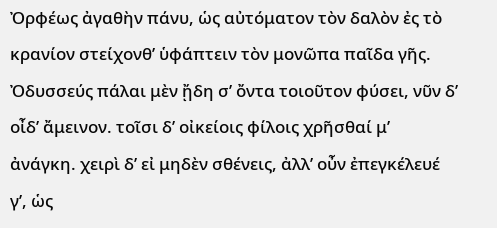Ὀρφέως ἀγαθὴν πάνυ, ὡς αὐτόματον τὸν δαλὸν ἐς τὸ κρανίον στείχονθ’ ὑφάπτειν τὸν μονῶπα παῖδα γῆς. Ὀδυσσεύς πάλαι μὲν ᾔδη σ’ ὄντα τοιοῦτον φύσει, νῦν δ’ οἶδ’ ἄμεινον. τοῖσι δ’ οἰκείοις φίλοις χρῆσθαί μ’ ἀνάγκη. χειρὶ δ’ εἰ μηδὲν σθένεις, ἀλλ’ οὖν ἐπεγκέλευέ γ’, ὡς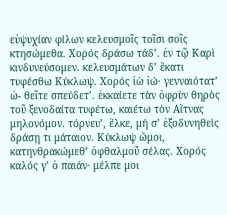εὐψυχίαν φίλων κελευσμοῖς τοῖσι σοῖς κτησώμεθα. Χορός δράσω τάδ’. ἐν τῷ Καρὶ κινδυνεύσομεν. κελευσμάτων δ’ ἕκατι τυφέσθω Κύκλωψ. Χορός ἰὼ ἰώ· γενναιότατ’ ὠ- θεῖτε σπεύδετ’. ἐκκαίετε τὰν ὀφρὺν θηρὸς τοῦ ξενοδαίτα τυφέτω, καιέτω τὸν Αἴτνας μηλονόμον. τόρνευ’, ἕλκε, μή σ’ ἐξοδυνηθεὶς δράσῃ τι μάταιον. Κύκλωψ ὤμοι, κατηνθρακώμεθ’ ὀφθαλμοῦ σέλας. Χορός καλός γ’ ὁ παιάν· μέλπε μοι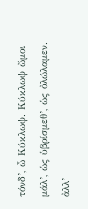τόνδ’, ὦ Κύκλωψ. Κύκλωψ ὤμοι μάλ’, ὡς ὑβρίσμεθ’, ὡς ὀλώλαμεν. ἀλλ’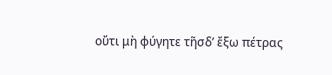οὔτι μὴ φύγητε τῆσδ’ ἔξω πέτρας